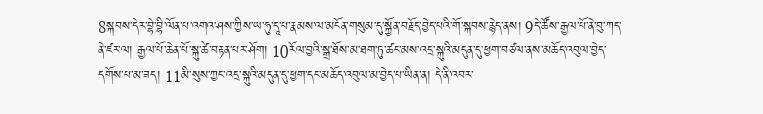8སྐབས་དེར་བྷེ་བྷི་ལོན་པ་འགའ་ཤས་ཀྱིས་ཡ་ཧུ་དཱ་པ་རྣམས་ལ་མངོན་གསུམ་དུ་སྐྱོན་བརྗོད་བྱེད་པའི་གོ་སྐབས་རྙེད་ནས། 9དེ་ཚོས་རྒྱལ་པོ་ནེ་བུ་ཀད་ནེ་ཛར་ལ། རྒྱལ་པོ་ཆེན་པོ་སྐུ་ཚེ་བརྟན་པར་ཤོག། 10རོལ་བྱའི་སྒྲ་ཐོས་མ་ཐག་ཏུ་ཚང་མས་འདྲ་སྐུའི་མདུན་དུ་ཕྱག་བཙལ་ནས་མཆོད་འབུལ་བྱེད་དགོས་པ་མ་ཟད། 11མི་སུས་ཀྱང་འདྲ་སྐུའི་མདུན་དུ་ཕྱག་དང་མཆོད་འབུལ་མ་བྱེད་པ་ཡིན་ན། དེ་ནི་འབར་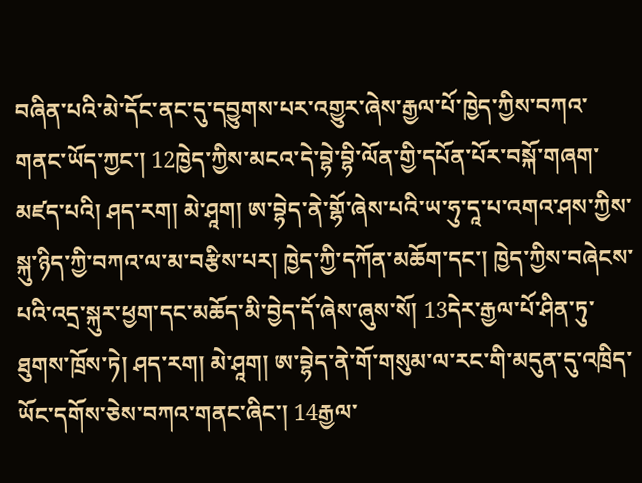བཞིན་པའི་མེ་དོང་ནང་དུ་དབྱུགས་པར་འགྱུར་ཞེས་རྒྱལ་པོ་ཁྱེད་ཀྱིས་བཀའ་གནང་ཡོད་ཀྱང་། 12ཁྱེད་ཀྱིས་མངའ་དེ་བྷེ་བྷི་ལོན་གྱི་དཔོན་པོར་བསྐོ་གཞག་མཛད་པའི། ཤད་རག། མེ་ཤཱག། ཨ་བྷེད་ནེ་གྷོ་ཞེས་པའི་ཡ་ཧུ་དཱ་པ་འགའ་ཤས་ཀྱིས་སྐུ་ཉིད་ཀྱི་བཀའ་ལ་མ་བརྩིས་པར། ཁྱེད་ཀྱི་དཀོན་མཆོག་དང་། ཁྱེད་ཀྱིས་བཞེངས་པའི་འདྲ་སྐུར་ཕྱག་དང་མཆོད་མི་བྱེད་དོ་ཞེས་ཞུས་སོ། 13དེར་རྒྱལ་པོ་ཤིན་ཏུ་ཐུགས་ཁྲོས་ཏེ། ཤད་རག། མེ་ཤཱག། ཨ་བྷེད་ནེ་གོ་གསུམ་ལ་རང་གི་མདུན་དུ་འཁྲིད་ཡོང་དགོས་ཅེས་བཀའ་གནང་ཞིང་། 14རྒྱལ་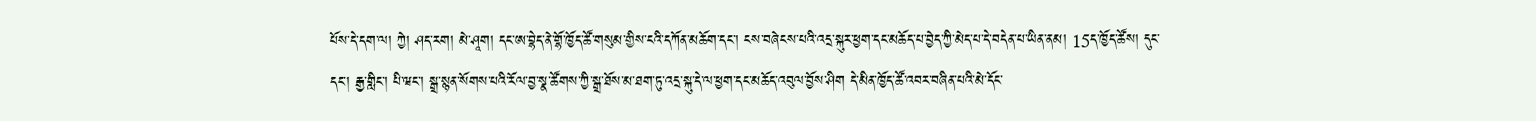པོས་དེ་དག་ལ། ཀྱེ། ཤད་རག། མེ་ཤཱག། དང་ཨ་བྷེད་ནེ་གྷོ་ཁྱོད་ཚོ་གསུམ་གྱིས་ངའི་དཀོན་མཆོག་དང་། ངས་བཞེངས་པའི་འདྲ་སྐུར་ཕྱག་དང་མཆོད་པ་བྱེད་ཀྱི་མེད་པ་དེ་བདེན་པ་ཡིན་ནམ། 15ད་ཁྱོད་ཚོས། དུང་དང་། རྒྱ་གླིང་། པི་ཝང་། སྒྲ་སྙན་སོགས་པའི་རོལ་བྱ་སྣ་ཚོགས་ཀྱི་སྒྲ་ཐོས་མ་ཐག་ཏུ་འདྲ་སྐུ་དེ་ལ་ཕྱག་དང་མཆོད་འབུལ་བྱོས་ཤིག དེ་མིན་ཁྱོད་ཚོ་འབར་བཞིན་པའི་མེ་དོང་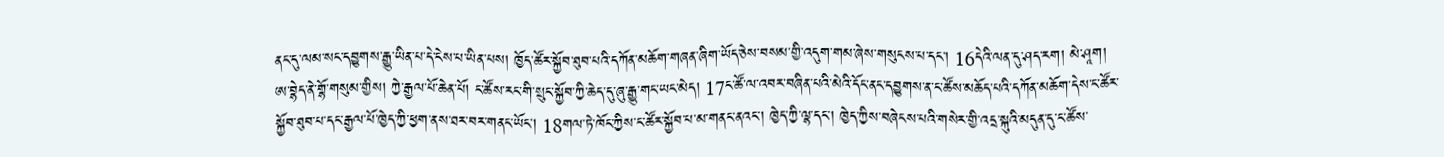ནང་དུ་ལམ་སང་དབྱུགས་རྒྱུ་ཡིན་པ་དེ་ངེས་པ་ཡིན་པས། ཁྱོད་ཚོར་སྐྱོབ་ཐུབ་པའི་དཀོན་མཆོག་གཞན་ཞིག་ཡོད་ཅེས་བསམ་གྱི་འདུག་གམ་ཞེས་གསུངས་པ་དང་། 16དེའི་ལན་དུ་ཤད་རག། མེ་ཤཱག། ཨ་བྷེད་ནེ་གྷོ་གསུམ་གྱིས། ཀྱེ་རྒྱལ་པོ་ཆེན་པོ། ང་ཚོས་རང་གི་སྲུང་སྐྱོབ་ཀྱི་ཆེད་དུ་ཞུ་རྒྱུ་གང་ཡང་མེད། 17ང་ཚོ་ལ་འབར་བཞིན་པའི་མེའི་དོང་ནང་དབྱུགས་ན་ང་ཚོས་མཆོད་པའི་དཀོན་མཆོག་དེས་ང་ཚོར་སྐྱོབ་ཐུབ་པ་དང་རྒྱལ་པོ་ཁྱེད་ཀྱི་ཕྱག་ནས་ཐར་བར་གནང་ཡོང། 18གལ་ཏེ་ཁོང་ཀྱིས་ང་ཚོར་སྐྱོབ་པ་མ་གནང་ནའང་། ཁྱེད་ཀྱི་ལྷ་དང་། ཁྱེད་ཀྱིས་བཞེངས་པའི་གསེར་གྱི་འདྲ་སྐུའི་མདུན་དུ་ང་ཚོས་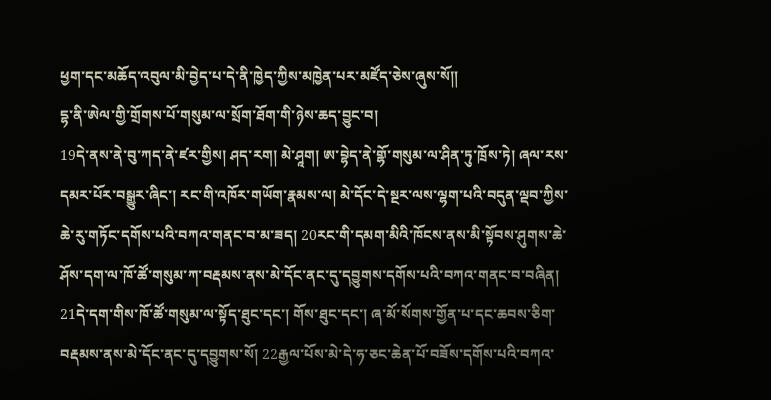ཕྱག་དང་མཆོད་འབུལ་མི་བྱེད་པ་དེ་ནི་ཁྱེད་ཀྱིས་མཁྱེན་པར་མཛོད་ཅེས་ཞུས་སོ༎
དྷ་ནི་ཨེལ་གྱི་གྲོགས་པོ་གསུམ་ལ་སྲོག་ཐོག་གི་ཉེས་ཆད་བྱུང་བ།
19དེ་ནས་ནེ་བུ་ཀད་ནེ་ཛར་གྱིས། ཤད་རག། མེ་ཤཱག། ཨ་བྷེད་ནེ་གྷོ་གསུམ་ལ་ཤིན་ཏུ་ཁྲོས་ཏེ། ཞལ་རས་དམར་པོར་བསྒྱུར་ཞིང་། རང་གི་འཁོར་གཡོག་རྣམས་ལ། མེ་དོང་དེ་སྔར་ལས་ལྷག་པའི་བདུན་ལྡབ་ཀྱིས་ཆེ་རུ་གཏོང་དགོས་པའི་བཀའ་གནང་བ་མ་ཟད། 20རང་གི་དམག་མིའི་ཁོངས་ནས་མི་སྟོབས་ཤུགས་ཆེ་ཤོས་དག་ལ་ཁོ་ཚོ་གསུམ་ཀ་བརྡམས་ནས་མེ་དོང་ནང་དུ་དབྱུགས་དགོས་པའི་བཀའ་གནང་བ་བཞིན། 21དེ་དག་གིས་ཁོ་ཚོ་གསུམ་ལ་སྟོད་ཐུང་དང་། གོས་ཐུང་དང་། ཞ་མོ་སོགས་གྱོན་པ་དང་ཆབས་ཅིག་བརྡམས་ནས་མེ་དོང་ནང་དུ་དབྱུགས་སོ། 22རྒྱལ་པོས་མེ་དེ་ཧ་ཅང་ཆེན་པོ་བཟོས་དགོས་པའི་བཀའ་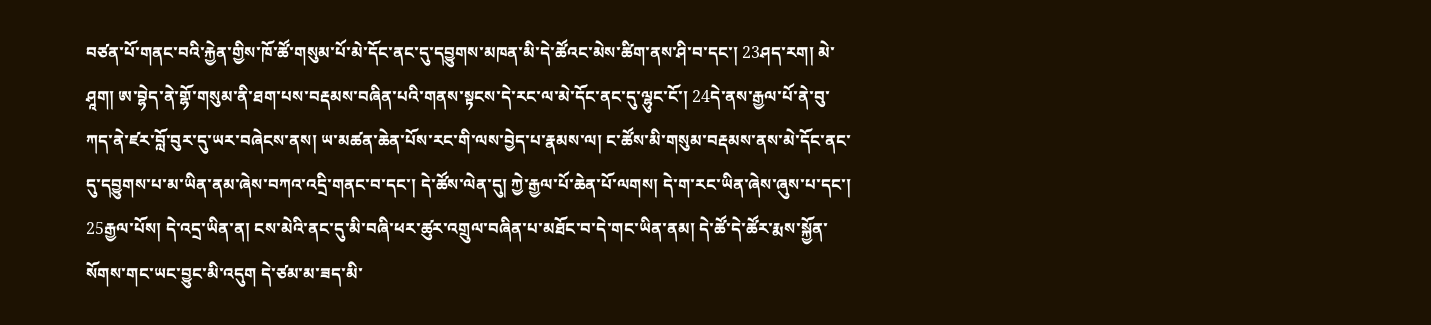བཙན་པོ་གནང་བའི་རྐྱེན་གྱིས་ཁོ་ཚོ་གསུམ་པོ་མེ་དོང་ནང་དུ་དབྱུགས་མཁན་མི་དེ་ཚོའང་མེས་ཚིག་ནས་ཤི་བ་དང་། 23ཤད་རག། མེ་ཤཱག། ཨ་བྷེད་ནེ་གྷོ་གསུམ་ནི་ཐག་པས་བརྡམས་བཞིན་པའི་གནས་སྟངས་དེ་རང་ལ་མེ་དོང་ནང་དུ་ལྷུང་ངོ་། 24དེ་ནས་རྒྱལ་པོ་ནེ་བུ་ཀད་ནེ་ཛར་བློ་བུར་དུ་ཡར་བཞེངས་ནས། ཡ་མཚན་ཆེན་པོས་རང་གི་ལས་བྱེད་པ་རྣམས་ལ། ང་ཚོས་མི་གསུམ་བརྡམས་ནས་མེ་དོང་ནང་དུ་དབྱུགས་པ་མ་ཡིན་ནམ་ཞེས་བཀའ་འདྲི་གནང་བ་དང་། དེ་ཚོས་ལེན་དུ། ཀྱེ་རྒྱལ་པོ་ཆེན་པོ་ལགས། དེ་ག་རང་ཡིན་ཞེས་ཞུས་པ་དང་། 25རྒྱལ་པོས། དེ་འདྲ་ཡིན་ན། ངས་མེའི་ནང་དུ་མི་བཞི་ཕར་ཚུར་འགྲུལ་བཞིན་པ་མཐོང་བ་དེ་གང་ཡིན་ནམ། དེ་ཚོ་དེ་ཚོར་རྨས་སྐྱོན་སོགས་གང་ཡང་བྱུང་མི་འདུག དེ་ཙམ་མ་ཟད་མི་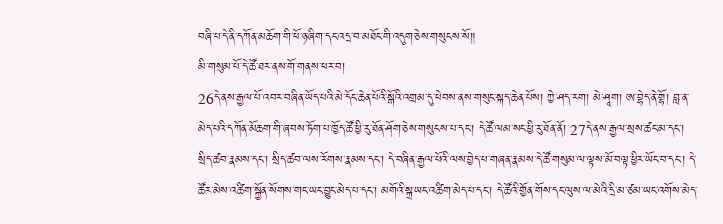བཞི་པ་དེ་ནི་དཀོན་མཆོག་གི་ཕོ་ཉ་ཞིག་དང་འདྲ་བ་མཐོང་གི་འདུག་ཅེས་གསུངས་སོ༎
མི་གསུམ་པོ་དེ་ཚོ་ཐར་ནས་གོ་གནས་ཕར་བ།
26དེ་ནས་རྒྱལ་པོ་འབར་བཞིན་ཡོད་པའི་མེ་དོང་ཆེན་པོའི་སྒོའི་འགྲམ་དུ་ཕེབས་ནས་གསུང་སྐད་ཆེན་པོས། ཀྱེ་ཤད་རག། མེ་ཤཱག། ཨ་བྷེད་ནེ་གྷོ། བླ་ན་མེད་པའི་དཀོན་མོཆག་གི་ཞབས་ཏོག་པ་ཁྱོད་ཚོ་ཕྱི་རུ་ཐོན་ཤོག་ཅེས་གསུངས་པ་དང་། དེ་ཚོ་ལམ་སང་ཕྱི་རུ་ཐོན་ནོ། 27དེ་ནས་རྒྱལ་སྲས་ཚང་མ་དང་། སྲིད་ཚབ་རྣམས་དང་། སྲིད་ཚབ་ལས་རོགས་རྣམས་དང་། དེ་བཞིན་རྒྱལ་པོའི་ལས་བྱེད་པ་གཞན་རྣམས་དེ་ཚོ་གསུམ་ལ་ལྟས་མོ་བལྟ་ཕྱིར་ཡོང་བ་དང་། དེ་ཚོར་མེས་འཚིག་སྐྱོན་སོགས་གང་ཡང་བྱུང་མེད་པ་དང་། མགོའི་སྐྲ་ཡང་འཚིག་མེད་པ་དང་། དེ་ཚོའི་གྱོན་གོས་དང་ལུས་ལ་མེའི་དྲི་མ་ཙམ་ཡང་འགོས་མེད་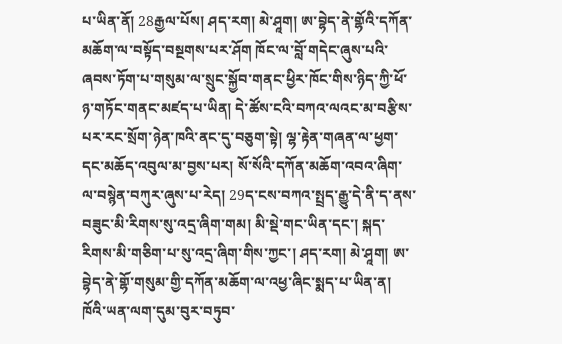པ་ཡིན་ནོ། 28རྒྱལ་པོས། ཤད་རག། མེ་ཤཱག། ཨ་བྷེད་ནེ་གྷོའི་དཀོན་མཆོག་ལ་བསྟོད་བསྔགས་པར་ཤོག ཁོང་ལ་བློ་གདེང་ཞུས་པའི་ཞབས་ཏོག་པ་གསུམ་ལ་སྲུང་སྐྱོབ་གནང་ཕྱིར་ཁོང་གིས་ཉིད་ཀྱི་ཕོ་ཉ་གཏོང་གནང་མཛད་པ་ཡིན། དེ་ཚོས་ངའི་བཀའ་ལའང་མ་བརྩིས་པར་རང་སྲོག་ཉེན་ཁའི་ནང་དུ་བཅུག་སྟེ། ལྷ་རྟེན་གཞན་ལ་ཕྱག་དང་མཆོད་འབུལ་མ་བྱས་པར། སོ་སོའི་དཀོན་མཆོག་འབའ་ཞིག་ལ་བསྙེན་བཀུར་ཞུས་པ་རེད། 29ད་ངས་བཀའ་སྤྲད་རྒྱུ་དེ་ནི་ད་ནས་བཟུང་མི་རིགས་སུ་འདྲ་ཞིག་གམ། མི་སྡེ་གང་ཡིན་དང་། སྐད་རིགས་མི་གཅིག་པ་སུ་འདྲ་ཞིག་གིས་ཀྱང་། ཤད་རག། མེ་ཤཱག། ཨ་བྷེད་ནེ་གྷོ་གསུམ་གྱི་དཀོན་མཆོག་ལ་འཕྱ་ཞིང་སྨད་པ་ཡིན་ན། ཁོའི་ཡན་ལག་དུམ་བུར་བཏུབ་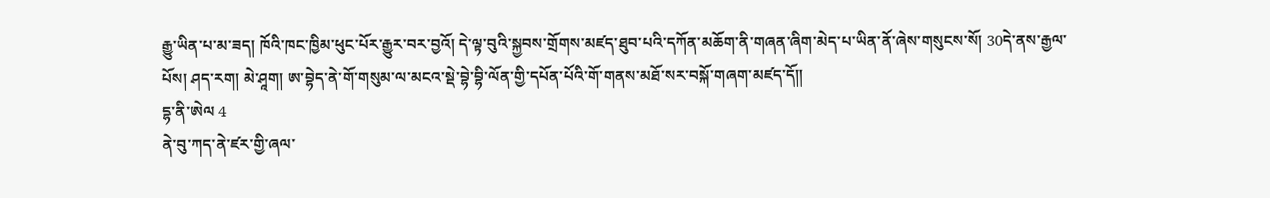རྒྱུ་ཡིན་པ་མ་ཟད། ཁོའི་ཁང་ཁྱིམ་ཕུང་པོར་རྒྱུར་བར་བྱའོ། དེ་ལྟ་བུའི་སྐྱབས་གྲོགས་མཛད་ཐུབ་པའི་དཀོན་མཆོག་ནི་གཞན་ཞིག་མེད་པ་ཡིན་ནོ་ཞེས་གསུངས་སོ། 30དེ་ནས་རྒྱལ་པོས། ཤད་རག། མེ་ཤཱག། ཨ་བྷེད་ནེ་གོ་གསུམ་ལ་མངའ་སྡེ་བྷེ་བྷི་ལོན་གྱི་དཔོན་པོའི་གོ་གནས་མཐོ་སར་བསྐོ་གཞག་མཛད་དོ༎
དྷ་ནི་ཨེལ 4
ནེ་བུ་ཀད་ནེ་ཛར་གྱི་ཞལ་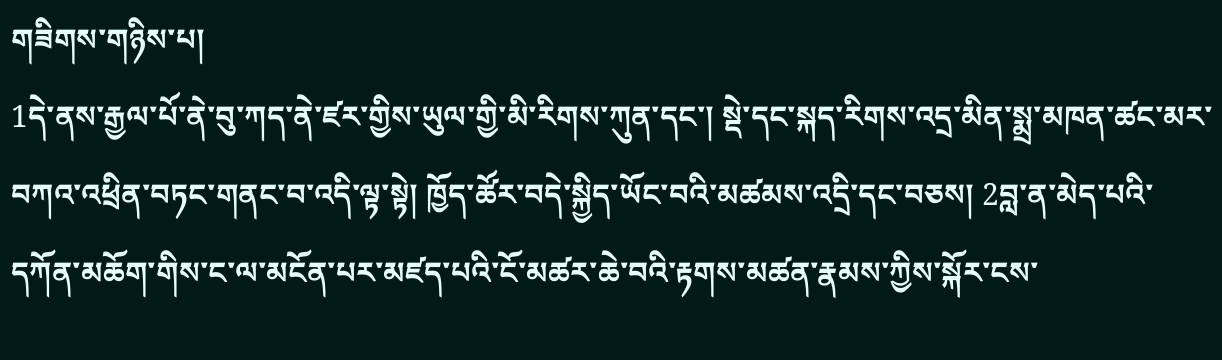གཟིགས་གཉིས་པ།
1དེ་ནས་རྒྱལ་པོ་ནེ་བུ་ཀད་ནེ་ཛར་གྱིས་ཡུལ་གྱི་མི་རིགས་ཀུན་དང་། སྡེ་དང་སྐད་རིགས་འདྲ་མིན་སྨྲ་མཁན་ཚང་མར་བཀའ་འཕྲིན་བཏང་གནང་བ་འདི་ལྟ་སྟེ། ཁྱོད་ཚོར་བདེ་སྐྱིད་ཡོང་བའི་མཚམས་འདྲི་དང་བཅས། 2བླ་ན་མེད་པའི་དཀོན་མཆོག་གིས་ང་ལ་མངོན་པར་མཛད་པའི་ངོ་མཚར་ཆེ་བའི་རྟགས་མཚན་རྣམས་ཀྱིས་སྐོར་ངས་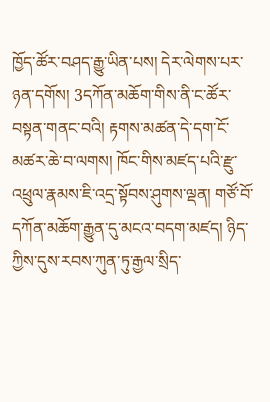ཁྱོད་ཚོར་བཤད་རྒྱུ་ཡིན་པས། དེར་ལེགས་པར་ཉན་དགོས། 3དཀོན་མཆོག་གིས་ནི་ང་ཚོར་བསྟན་གནང་བའི། རྟགས་མཚན་དེ་དག་ངོ་མཚར་ཆེ་བ་ལགས། ཁོང་གིས་མཛད་པའི་རྫུ་འཕྲུལ་རྣམས་ཇི་འདྲ་སྟོབས་ཤུགས་ལྡན། གཙོ་བོ་དཀོན་མཆོག་རྒྱུན་དུ་མངའ་བདག་མཛད། ཉིད་ཀྱིས་དུས་རབས་ཀུན་ཏུ་རྒྱལ་སྲིད་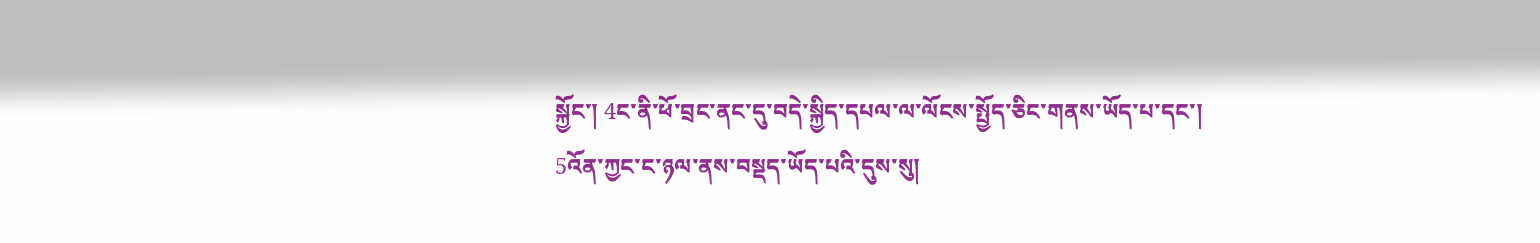སྐྱོང་། 4ང་ནི་ཕོ་བྲང་ནང་དུ་བདེ་སྐྱིད་དཔལ་ལ་ལོངས་སྤྱོད་ཅིང་གནས་ཡོད་པ་དང་། 5འོན་ཀྱང་ང་ཉལ་ནས་བསྡད་ཡོད་པའི་དུས་སུ།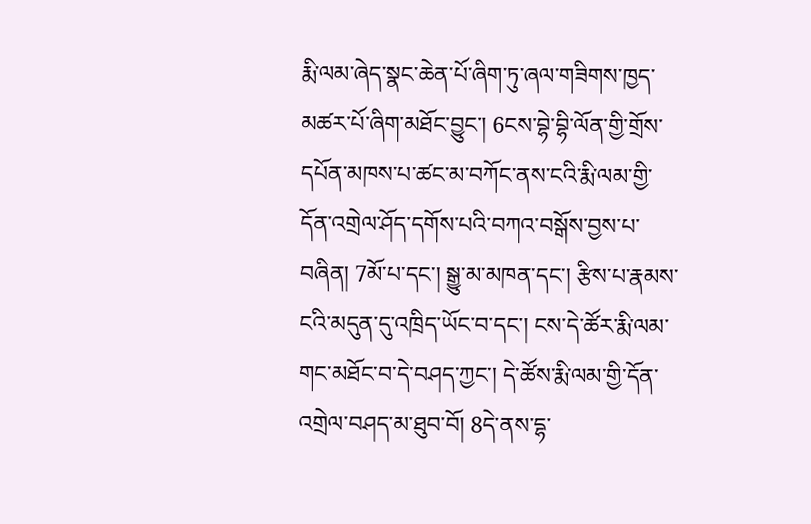རྨི་ལམ་ཞེད་སྣང་ཆེན་པོ་ཞིག་ཏུ་ཞལ་གཟིགས་ཁྱད་མཚར་པོ་ཞིག་མཐོང་བྱུང་། 6ངས་བྷེ་བྷི་ལོན་གྱི་གྲོས་དཔོན་མཁས་པ་ཚང་མ་བཀོང་ནས་ངའི་རྨི་ལམ་གྱི་དོན་འགྲེལ་ཤོད་དགོས་པའི་བཀའ་བསྒོས་བྱས་པ་བཞིན། 7མོ་པ་དང་། སྒྱུ་མ་མཁན་དང་། རྩིས་པ་རྣམས་ངའི་མདུན་དུ་འཁྲིད་ཡོང་བ་དང་། ངས་དེ་ཚོར་རྨི་ལམ་གང་མཐོང་བ་དེ་བཤད་ཀྱང་། དེ་ཚོས་རྨི་ལམ་གྱི་དོན་འགྲེལ་བཤད་མ་ཐུབ་བོ། 8དེ་ནས་དྷ་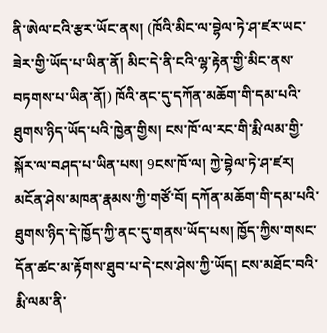ནི་ཨེལ་ངའི་རྩར་ཡོང་ནས། (ཁོའི་མིང་ལ་བྷེལ་ཏེ་ཤ་ཛར་ཡང་ཟེར་གྱི་ཡོད་པ་ཡིན་ནོ། མིང་དེ་ནི་ངའི་ལྷ་རྟེན་གྱི་མིང་ནས་བཏགས་པ་ཡིན་ནོ།) ཁོའི་ནང་དུ་དཀོན་མཆོག་གི་དམ་པའི་ཐུགས་ཉིད་ཡོད་པའི་ཁྱེན་གྱིས། ངས་ཁོ་ལ་རང་གི་རྨི་ལམ་གྱི་སྐོར་ལ་བཤད་པ་ཡིན་པས། 9ངས་ཁོ་ལ། ཀྱེ་བྷེལ་ཏེ་ཤ་ཛར། མངོན་ཤེས་མཁན་རྣམས་ཀྱི་གཙོ་བོ། དཀོན་མཆོག་གི་དམ་པའི་ཐུགས་ཉིད་དེ་ཁྱོད་ཀྱི་ནང་དུ་གནས་ཡོད་པས། ཁྱོད་ཀྱིས་གསང་དོན་ཚང་མ་རྟོགས་ཐུབ་པ་དེ་ངས་ཤེས་ཀྱི་ཡོད། ངས་མཐོང་བའི་རྨི་ལམ་ནི་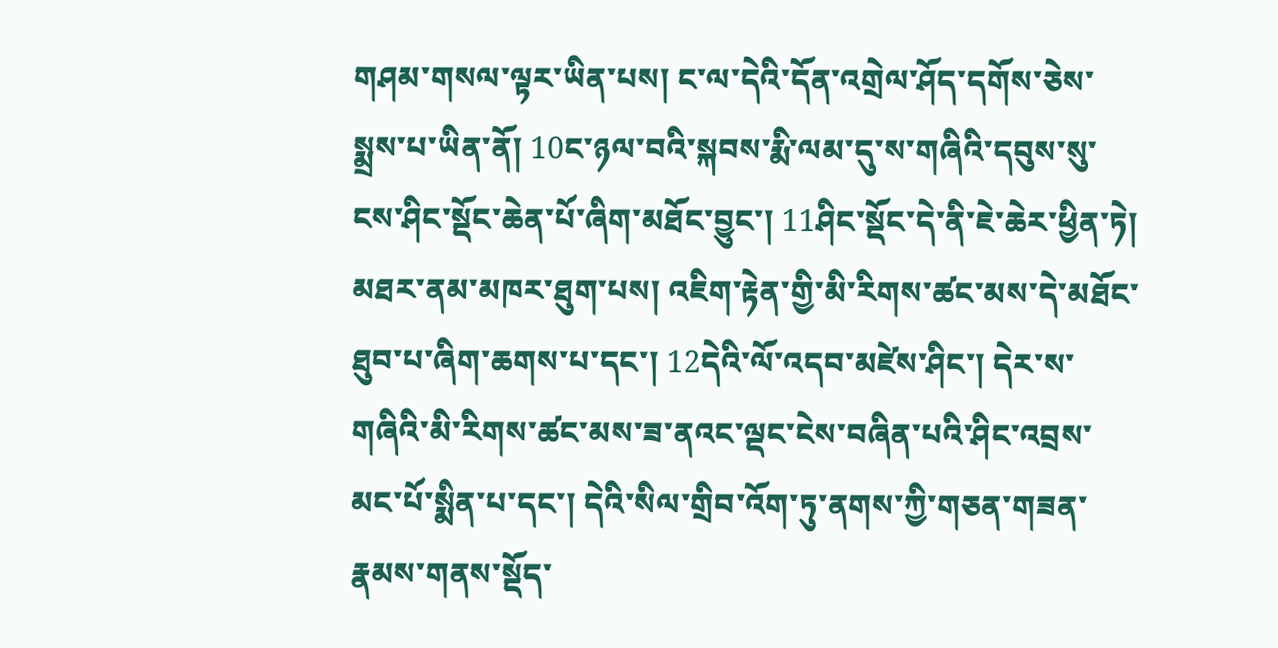གཤམ་གསལ་ལྟར་ཡིན་པས། ང་ལ་དེའི་དོན་འགྲེལ་ཤོད་དགོས་ཅེས་སྨྲས་པ་ཡིན་ནོ། 10ང་ཉལ་བའི་སྐབས་རྨི་ལམ་དུ་ས་གཞིའི་དབུས་སུ་ངས་ཤིང་སྡོང་ཆེན་པོ་ཞིག་མཐོང་བྱུང་། 11ཤིང་སྡོང་དེ་ནི་ཇེ་ཆེར་ཕྱིན་ཏེ། མཐར་ནམ་མཁར་ཐུག་པས། འཇིག་རྟེན་གྱི་མི་རིགས་ཚང་མས་དེ་མཐོང་ཐུབ་པ་ཞིག་ཆགས་པ་དང་། 12དེའི་ལོ་འདབ་མཛེས་ཤིང་། དེར་ས་གཞིའི་མི་རིགས་ཚང་མས་ཟ་ནའང་ལྡང་ངེས་བཞིན་པའི་ཤིང་འབྲས་མང་པོ་སྨིན་པ་དང་། དེའི་སིལ་གྲིབ་འོག་ཏུ་ནགས་ཀྱི་གཅན་གཟན་རྣམས་གནས་སྡོད་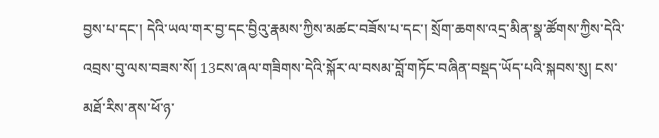བྱས་པ་དང་། དེའི་ཡལ་གར་བྱ་དང་བྱིའུ་རྣམས་ཀྱིས་མཚང་བཟོས་པ་དང་། སྲོག་ཆགས་འདྲ་མིན་སྣ་ཚོགས་ཀྱིས་དེའི་འབྲས་བུ་ལས་བཟས་སོ། 13ངས་ཞལ་གཟིགས་དེའི་སྐོར་ལ་བསམ་བློ་གཏོང་བཞིན་བསྡད་ཡོད་པའི་སྐབས་སུ། ངས་མཐོ་རིས་ནས་ཕོ་ཉ་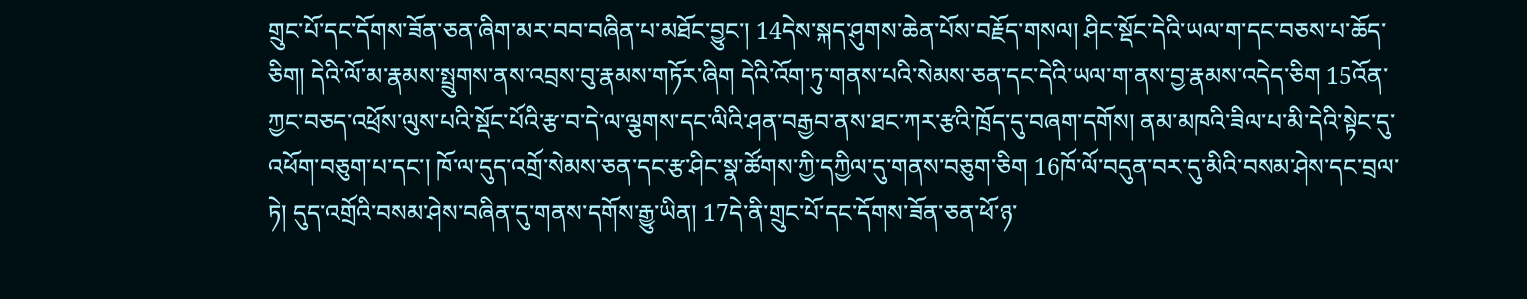གྲུང་པོ་དང་དོགས་ཟོན་ཅན་ཞིག་མར་བབ་བཞིན་པ་མཐོང་བྱུང་། 14དེས་སྐད་ཤུགས་ཆེན་པོས་བརྗོད་གསལ། ཤིང་སྡོང་དེའི་ཡལ་ག་དང་བཅས་པ་ཆོད་ཅིག། དེའི་ལོ་མ་རྣམས་སྤྲུགས་ནས་འབྲས་བུ་རྣམས་གཏོར་ཞིག དེའི་འོག་ཏུ་གནས་པའི་སེམས་ཅན་དང་དེའི་ཡལ་ག་ནས་བྱ་རྣམས་འདེད་ཅིག 15འོན་ཀྱང་བཅད་འཕྲོས་ལུས་པའི་སྡོང་པོའི་རྩ་བ་དེ་ལ་ལྕགས་དང་ལིའི་ཤན་བརྒྱབ་ནས་ཐང་ཀར་རྩའི་ཁྲོད་དུ་བཞག་དགོས། ནམ་མཁའི་ཟིལ་པ་མི་དེའི་སྟེང་དུ་འཕོག་བཅུག་པ་དང་། ཁོ་ལ་དུད་འགྲོ་སེམས་ཅན་དང་རྩ་ཤིང་སྣ་ཚོགས་ཀྱི་དཀྱིལ་དུ་གནས་བཅུག་ཅིག 16ཁོ་ལོ་བདུན་བར་དུ་མིའི་བསམ་ཤེས་དང་བྲལ་ཏེ། དུད་འགྲོའི་བསམ་ཤེས་བཞིན་དུ་གནས་དགོས་རྒྱུ་ཡིན། 17དེ་ནི་གྲུང་པོ་དང་དོགས་ཟོན་ཅན་ཕོ་ཉ་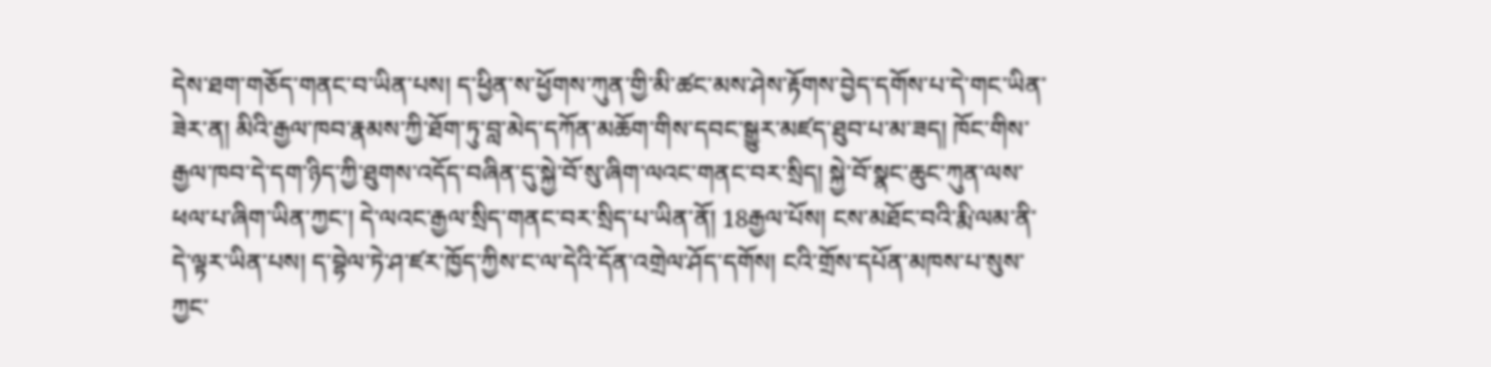དེས་ཐག་གཅོད་གནང་བ་ཡིན་པས། ད་ཕྱིན་ས་ཕྱོགས་ཀུན་གྱི་མི་ཚང་མས་ཤེས་རྟོགས་བྱེད་དགོས་པ་དེ་གང་ཡིན་ཟེར་ན། མིའི་རྒྱལ་ཁབ་རྣམས་ཀྱི་ཐོག་ཏུ་བླ་མེད་དཀོན་མཆོག་གིས་དབང་སྒྱུར་མཛད་ཐུབ་པ་མ་ཟད། ཁོང་གིས་རྒྱལ་ཁབ་དེ་དག་ཉིད་ཀྱི་ཐུགས་འདོད་བཞིན་དུ་སྐྱེ་བོ་སུ་ཞིག་ལའང་གནང་བར་སྲིད། སྐྱེ་བོ་སྣང་ཆུང་ཀུན་ལས་ཕལ་པ་ཞིག་ཡིན་ཀྱང་། དེ་ལའང་རྒྱལ་སྲིད་གནང་བར་སྲིད་པ་ཡིན་ནོ། 18རྒྱལ་པོས། ངས་མཐོང་བའི་རྨི་ལམ་ནི་དེ་ལྟར་ཡིན་པས། ད་བྷེལ་ཏེ་ཤ་ཛར་ཁྱོད་ཀྱིས་ང་ལ་དེའི་དོན་འགྲེལ་ཤོད་དགོས། ངའི་གྲོས་དཔོན་མཁས་པ་སུས་ཀྱང་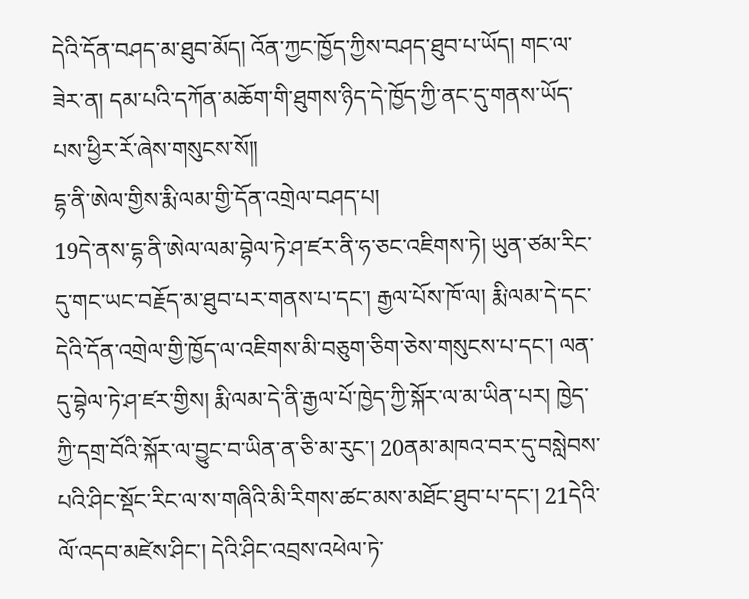དེའི་དོན་བཤད་མ་ཐུབ་མོད། འོན་ཀྱང་ཁྱོད་ཀྱིས་བཤད་ཐུབ་པ་ཡོད། གང་ལ་ཟེར་ན། དམ་པའི་དཀོན་མཆོག་གི་ཐུགས་ཉིད་དེ་ཁྱོད་ཀྱི་ནང་དུ་གནས་ཡོད་པས་ཕྱིར་རོ་ཞེས་གསུངས་སོ༎
དྷ་ནི་ཨེལ་གྱིས་རྨི་ལམ་གྱི་དོན་འགྲེལ་བཤད་པ།
19དེ་ནས་དྷ་ནི་ཨེལ་ལམ་བྷེལ་ཏེ་ཤ་ཛར་ནི་ཧ་ཅང་འཇིགས་ཏེ། ཡུན་ཙམ་རིང་དུ་གང་ཡང་བརྗོད་མ་ཐུབ་པར་གནས་པ་དང་། རྒྱལ་པོས་ཁོ་ལ། རྨི་ལམ་དེ་དང་དེའི་དོན་འགྲེལ་གྱི་ཁྱོད་ལ་འཇིགས་མི་བཅུག་ཅིག་ཅེས་གསུངས་པ་དང་། ལན་དུ་བྷེལ་ཏེ་ཤ་ཛར་གྱིས། རྨི་ལམ་དེ་ནི་རྒྱལ་པོ་ཁྱེད་ཀྱི་སྐོར་ལ་མ་ཡིན་པར། ཁྱེད་ཀྱི་དགྲ་བོའི་སྐོར་ལ་བྱུང་བ་ཡིན་ན་ཅི་མ་རུང་། 20ནམ་མཁའ་བར་དུ་བསླེབས་པའི་ཤིང་སྡོང་རིང་ལ་ས་གཞིའི་མི་རིགས་ཚང་མས་མཐོང་ཐུབ་པ་དང་། 21དེའི་ལོ་འདབ་མཛེས་ཤིང་། དེའི་ཤིང་འབྲས་འཕེལ་ཏེ་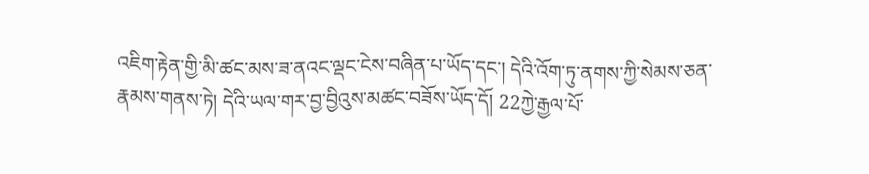འཇིག་རྟེན་གྱི་མི་ཚང་མས་ཟ་ནའང་ལྡང་ངེས་བཞིན་པ་ཡོད་དང་། དེའི་འོག་ཏུ་ནགས་ཀྱི་སེམས་ཅན་རྣམས་གནས་ཏེ། དེའི་ཡལ་གར་བྱ་བྱིའུས་མཚང་བཟོས་ཡོད་དོ། 22ཀྱེ་རྒྱལ་པོ་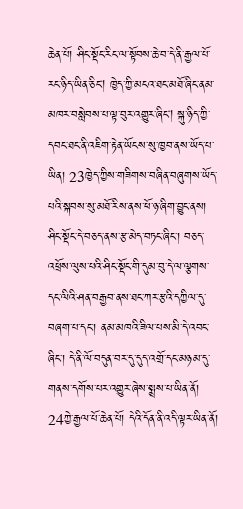ཆེན་པོ། ཤིང་སྡོང་རིང་ལ་སྟོབས་ཆེ་བ་དེ་ནི་རྒྱལ་པོ་རང་ཉིད་ཡིན་ཅིང། ཁྱེད་ཀྱི་མངའ་ཐང་མཐོ་ཞིང་ནམ་མཁར་བསླེབས་པ་ལྟ་བུར་འགྱུར་ཞིང། སྐུ་ཉིད་ཀྱི་དབང་ཐང་ནི་འཇིག་རྟེན་ཡོངས་སུ་ཁྱབ་ནས་ཡོད་པ་ཡིན། 23ཁྱེད་ཀྱིས་གཟིགས་བཞིན་བཞུགས་ཡོད་པའི་སྐབས་སུ་མཐོ་རིས་ནས་ཕོ་ཉ་ཞིག་བྱུང་ནས། ཤིང་སྡོང་དེ་བཅད་ནས་རྩ་མེད་བཏང་ཞིང་། བཅད་འཕྲོས་ལུས་པའི་ཤིང་སྡོང་གི་དུམ་བུ་དེ་ལ་ལྕགས་དང་ལིའི་ཤན་བརྒྱབ་ནས་ཐང་ཀར་རྩའི་དཀྱིལ་དུ་བཞག་པ་དང་། ནམ་མཁའི་ཟིལ་པས་མི་དེ་འབང་ཞིང་། དེ་ནི་ལོ་བདུན་བར་དུ་དུད་འགྲོ་དང་མཉམ་དུ་གནས་དགོས་པར་འགྱུར་ཞེས་སྨྲས་པ་ཡིན་ནོ། 24ཀྱེ་རྒྱལ་པོ་ཆེན་པོ། དེའི་དོན་ནི་འདི་ལྟར་ཡིན་ནོ།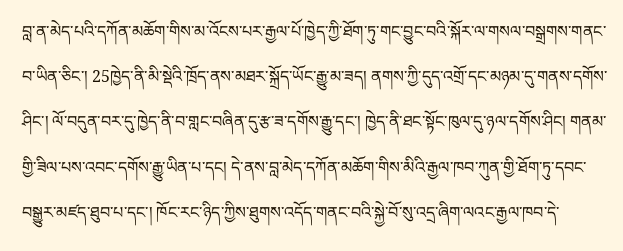བླ་ན་མེད་པའི་དཀོན་མཆོག་གིས་མ་འོངས་པར་རྒྱལ་པོ་ཁྱེད་ཀྱི་ཐོག་ཏུ་གང་བྱུང་བའི་སྐོར་ལ་གསལ་བསྒྲགས་གནང་བ་ཡིན་ཅིང་། 25ཁྱེད་ནི་མི་སྡེའི་ཁྲོད་ནས་མཐར་སྐྲོད་ཡོང་རྒྱུ་མ་ཟད། ནགས་ཀྱི་དུད་འགྲོ་དང་མཉམ་དུ་གནས་དགོས་ཤིང་། ལོ་བདུན་བར་དུ་ཁྱེད་ནི་བ་གླང་བཞིན་དུ་རྩ་ཟ་དགོས་རྒྱུ་དང་། ཁྱེད་ནི་ཐང་སྟོང་ཁུལ་དུ་ཉལ་དགོས་ཤིང། གནམ་གྱི་ཟིལ་པས་འབང་དགོས་རྒྱུ་ཡིན་པ་དང། དེ་ནས་བླ་མེད་དཀོན་མཆོག་གིས་མིའི་རྒྱལ་ཁབ་ཀུན་གྱི་ཐོག་ཏུ་དབང་བསྒྱུར་མཛད་ཐུབ་པ་དང་། ཁོང་རང་ཉིད་ཀྱིས་ཐུགས་འདོད་གནང་བའི་སྐྱེ་བོ་སུ་འདྲ་ཞིག་ལའང་རྒྱལ་ཁབ་དེ་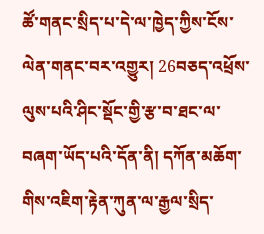ཚོ་གནང་སྲིད་པ་དེ་ལ་ཁྱེད་ཀྱིས་ངོས་ལེན་གནང་བར་འགྱུར། 26བཅད་འཕྲོས་ལུས་པའི་ཤིང་སྡོང་གྱི་རྩ་བ་ཐང་ལ་བཞག་ཡོད་པའི་དོན་ནི། དཀོན་མཆོག་གིས་འཇིག་རྟེན་ཀུན་ལ་རྒྱལ་སྲིད་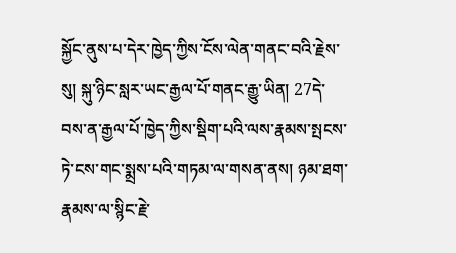སྐྱོང་ནུས་པ་དེར་ཁྱེད་ཀྱིས་ངོས་ལེན་གནང་བའི་རྗེས་སུ། སྐུ་ཉིང་སླར་ཡང་རྒྱལ་པོ་གནང་རྒྱུ་ཡིན། 27དེ་བས་ན་རྒྱལ་པོ་ཁྱེད་ཀྱིས་སྡིག་པའི་ལས་རྣམས་སྤངས་ཏེ་ངས་གང་སྨྲས་པའི་གཏམ་ལ་གསན་ནས། ཉམ་ཐག་རྣམས་ལ་སྙིང་རྗེ་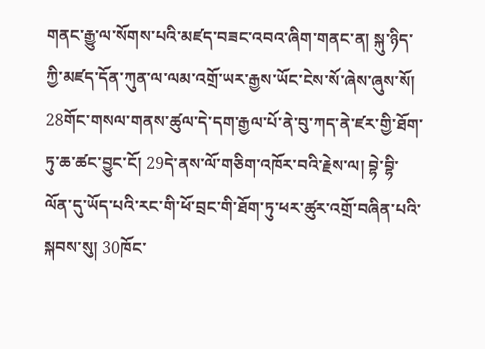གནང་རྒྱུ་ལ་སོགས་པའི་མཛད་བཟང་འབའ་ཞིག་གནང་ན། སྐུ་ཉིད་ཀྱི་མཛད་དོན་ཀུན་ལ་ལམ་འགྲོ་ཡར་རྒྱས་ཡོང་ངེས་སོ་ཞེས་ཞུས་སོ། 28གོང་གསལ་གནས་ཚུལ་དེ་དག་རྒྱལ་པོ་ནེ་བུ་ཀད་ནེ་ཛར་གྱི་ཐོག་ཏུ་ཆ་ཚང་བྱུང་ངོ། 29དེ་ནས་ལོ་གཅིག་འཁོར་བའི་རྗེས་ལ། བྷེ་བྷི་ལོན་དུ་ཡོད་པའི་རང་གི་ཕོ་བྲང་གི་ཐོག་ཏུ་ཕར་ཚུར་འགྲོ་བཞིན་པའི་སྐབས་སུ། 30ཁོང་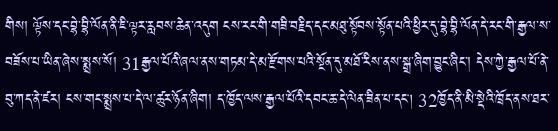གིས། ལྟོས་དང་བྷེ་བྷི་ལོན་ནི་ཇི་ལྟར་རླབས་ཆེན་འདུག ངས་རང་གི་གཟི་བརྗིད་དང་མཐུ་སྟོབས་སྟོན་པའི་ཕྱིར་དུ་བྷེ་བྷི་ལོན་དེ་རང་གི་རྒྱལ་ས་བཟོས་པ་ཡིན་ཞེས་སྨྲས་སོ། 31རྒྱལ་པོའི་ཞལ་ནས་གཏམ་དེ་མ་རྫོགས་པའི་སྔོན་དུ་མཐོ་རིས་ནས་སྒྲ་ཞིག་བྱུང་ཞིང་། དེས་ཀྱེ་རྒྱལ་པོ་ནེ་བུ་ཀད་ནེ་ཛར། ངས་གང་སྨྲས་པ་དེ་ལ་ཚུར་ཉོན་ཞིག། ད་ཁྱོད་ལས་རྒྱལ་པོའི་དབང་ཆ་དེ་ལེན་ཟིན་པ་དང། 32ཁྱོད་ནི་མི་སྡེའི་ཁྲོད་ནས་ཐར་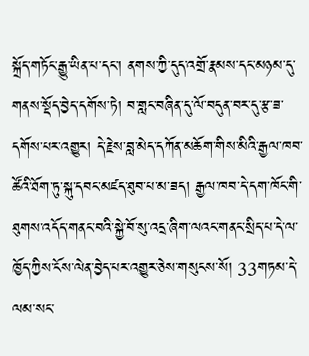སྐྲོད་གཏོང་རྒྱུ་ཡིན་པ་དང་། ནགས་ཀྱི་དུད་འགྲོ་རྣམས་དང་མཉམ་དུ་གནས་སྡོད་བྱེད་དགོས་ཏེ། བ་གླང་བཞིན་དུ་ལོ་བདུན་བར་དུ་རྩ་ཟ་དགོས་པར་འགྱུར། དེ་རྗེས་བླ་མེད་དཀོན་མཆོག་གིས་མིའི་རྒྱལ་ཁབ་ཚོའི་ཐོག་ཏུ་སྐུ་དབང་མཛད་ཐུབ་པ་མ་ཟད། རྒྱལ་ཁབ་དེ་དག་ཁོང་གི་ཐུགས་འདོད་གནང་བའི་སྐྱེ་བོ་སུ་འདྲ་ཞིག་ལའང་གནང་སྲིད་པ་དེ་ལ་ཁྱོད་ཀྱིས་ངོས་ལེན་བྱེད་པར་འགྱུར་ཅེས་གསུངས་སོ། 33གཏམ་དེ་ལམ་སང་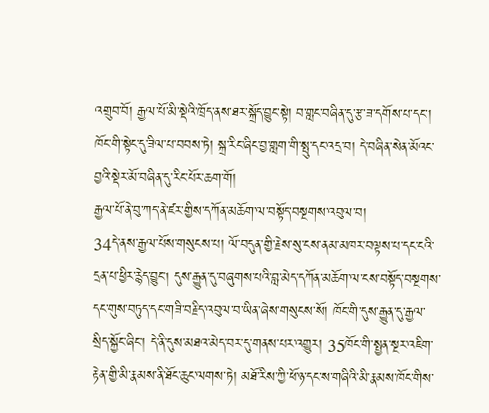འགྲུབ་བོ། རྒྱལ་པོ་མི་སྡེའི་ཁྲོད་ནས་ཐར་སྐྲོད་བྱུང་སྟེ། བ་གླང་བཞིན་དུ་རྩ་ཟ་དགོས་པ་དང་། ཁོང་གི་སྟེང་དུ་ཟིལ་པ་བབས་ཏེ། སྐྲ་རིང་ཞིང་བྱ་གླག་གི་སྤུ་དང་འདྲ་བ། དེ་བཞིན་སེན་མོའང་བྱའི་སྡེར་མོ་བཞིན་དུ་རིང་པོར་ཆག་གོ།
རྒྱལ་པོ་ནེ་བུ་ཀད་ནེ་ཛར་གྱིས་དཀོན་མཆོག་ལ་བསྟོད་བསྔགས་འབུལ་བ།
34དེ་ནས་རྒྱལ་པོས་གསུངས་པ། ལོ་བདུན་གྱི་རྗེས་སུ་ངས་ནམ་མཁར་བལྟས་པ་དང་ངའི་དྲན་པ་ཕྱིར་རྙེད་བྱུང། དུས་རྒྱུན་དུ་བཞུགས་པའི་བླ་མེད་དཀོན་མཆོག་ལ་ངས་བསྟོད་བསྔགས་དང་གུས་བཏུད་དང་གཟི་བརྗིད་འབུལ་བ་ཡིན་ཞེས་གསུངས་སོ། ཁོང་གི་དུས་རྒྱུན་དུ་རྒྱལ་སྲིད་སྐྱོང་ཞིང་། དེ་ནི་དུས་མཐའ་མེད་བར་དུ་གནས་པར་འགྱུར། 35ཁོང་གི་སྤྱན་སྔར་འཇིག་རྟེན་གྱི་མི་རྣམས་ནི་ཐོང་ཆུང་ལགས་ཏེ། མཐོ་རིས་ཀྱི་ཕོ་ཉ་དང་ས་གཞིའི་མི་རྣམས་ཁོང་གིས་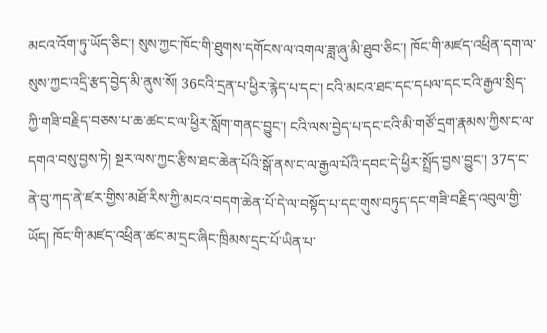མངའ་འོག་ཏུ་ཡོད་ཅིང་། སུས་ཀྱང་ཁོང་གི་ཐུགས་དགོངས་ལ་འགལ་ཟླ་ཞུ་མི་ཐུབ་ཅིང་། ཁོང་གི་མཛད་འཕྲིན་དག་ལ་སུས་ཀྱང་འདྲི་རྩད་བྱེད་མི་ནུས་སོ། 36ངའི་དྲན་པ་ཕྱིར་རྙེད་པ་དང་། ངའི་མངའ་ཐང་དང་དཔལ་དང་ངའི་རྒྱལ་སྲིད་ཀྱི་གཟི་བརྗིད་བཅས་པ་ཆ་ཚང་ང་ལ་ཕྱིར་སློག་གནང་བྱུང་། ངའི་ལས་བྱེད་པ་དང་ངའི་མི་གཙོ་དྲག་རྣམས་ཀྱིས་ང་ལ་དགའ་བསུ་བྱས་ཏེ། སྔར་ལས་ཀྱང་རྩིས་ཐང་ཆེན་པོའི་སྒོ་ནས་ང་ལ་རྒྱལ་པོའི་དབང་དེ་ཕྱིར་སྤྲོད་བྱས་བྱུང་། 37ད་ང་ནེ་བུ་ཀད་ནེ་ཛར་གྱིས་མཐོ་རིས་ཀྱི་མངའ་བདག་ཆེན་པོ་དེ་ལ་བསྟོད་པ་དང་གུས་བཏུད་དང་གཟི་བརྗིད་འབུལ་གྱི་ཡོད། ཁོང་གི་མཛད་འཕྲིན་ཚང་མ་དྲང་ཞིང་ཁྲིམས་དྲང་པོ་ཡིན་པ་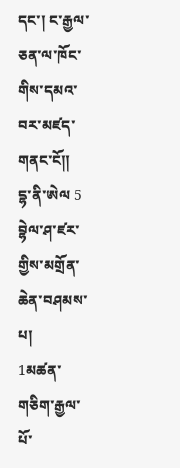དང་། ང་རྒྱལ་ཅན་ལ་ཁོང་གིས་དམའ་བར་མཛད་གནང་ངོ༎
དྷ་ནི་ཨེལ 5
བྷེལ་ཤ་ཛར་གྱིས་མགྲོན་ཆེན་བཤམས་པ།
1མཚན་གཅིག་རྒྱལ་པོ་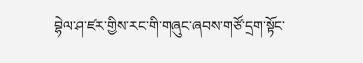བྷེལ་ཤ་ཛར་གྱིས་རང་གི་གཞུང་ཞབས་གཙོ་དྲག་སྟོང་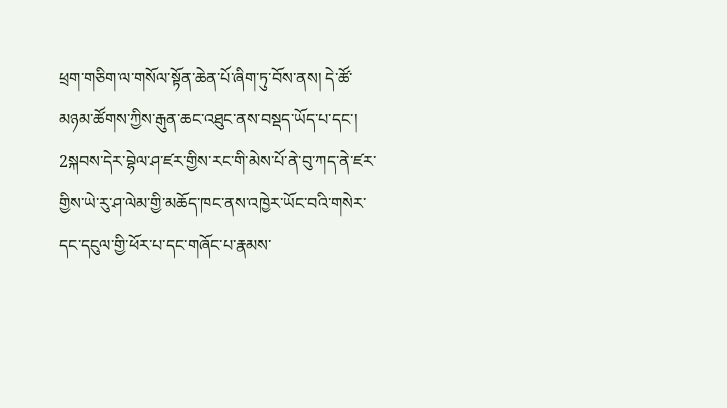ཕྲག་གཅིག་ལ་གསོལ་སྟོན་ཆེན་པོ་ཞིག་ཏུ་བོས་ནས། དེ་ཚོ་མཉམ་ཚོགས་ཀྱིས་རྒུན་ཆང་འཐུང་ནས་བསྡད་ཡོད་པ་དང་། 2སྐབས་དེར་བྷེལ་ཤ་ཛར་གྱིས་རང་གི་མེས་པོ་ནེ་བུ་ཀད་ནེ་ཛར་གྱིས་ཡེ་རུ་ཤ་ལེམ་གྱི་མཆོད་ཁང་ནས་འཁྱེར་ཡོང་བའི་གསེར་དང་དངུལ་གྱི་ཕོར་པ་དང་གཞོང་པ་རྣམས་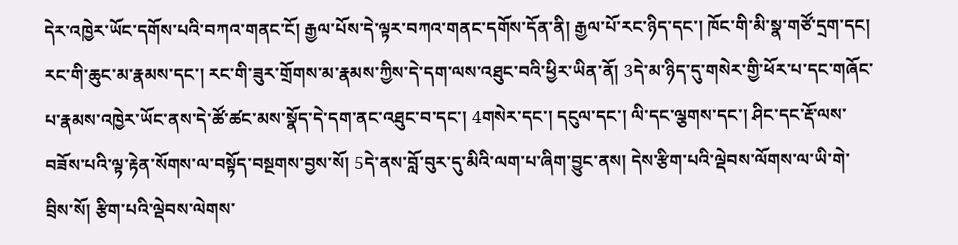དེར་འཁྱེར་ཡོང་དགོས་པའི་བཀའ་གནང་ངོ། རྒྱལ་པོས་དེ་ལྟར་བཀའ་གནང་དགོས་དོན་ནི། རྒྱལ་པོ་རང་ཉིད་དང་། ཁོང་གི་མི་སྣ་གཙོ་དྲག་དང། རང་གི་ཆུང་མ་རྣམས་དང་། རང་གི་ཟུར་གྲོགས་མ་རྣམས་ཀྱིས་དེ་དག་ལས་འཐུང་བའི་ཕྱིར་ཡིན་ནོ། 3དེ་མ་ཉིད་དུ་གསེར་གྱི་ཕོར་པ་དང་གཞོང་པ་རྣམས་འཁྱེར་ཡོང་ནས་དེ་ཚོ་ཚང་མས་སྣོད་དེ་དག་ནང་འཐུང་བ་དང་། 4གསེར་དང་། དངུལ་དང་། ལི་དང་ལྕགས་དང་། ཤིང་དང་རྡོ་ལས་བཟོས་པའི་ལྟ་རྟེན་སོགས་ལ་བསྟོད་བསྔགས་བྱས་སོ། 5དེ་ནས་བློ་བུར་དུ་མིའི་ལག་པ་ཞིག་བྱུང་ནས། དེས་རྩིག་པའི་ལྡེབས་ལོགས་ལ་ཡི་གེ་བྲིས་སོ། རྩིག་པའི་ལྡེབས་ལེགས་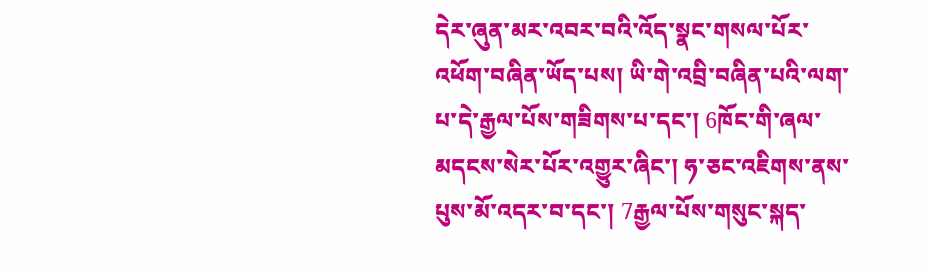དེར་ཞུན་མར་འབར་བའི་འོད་སྣང་གསལ་པོར་འཕོག་བཞིན་ཡོད་པས། ཡི་གེ་འབྲི་བཞིན་པའི་ལག་པ་དེ་རྒྱལ་པོས་གཟིགས་པ་དང་། 6ཁོང་གི་ཞལ་མདངས་སེར་པོར་འགྱུར་ཞིང་། ཧ་ཅང་འཇིགས་ནས་པུས་མོ་འདར་བ་དང་། 7རྒྱལ་པོས་གསུང་སྐད་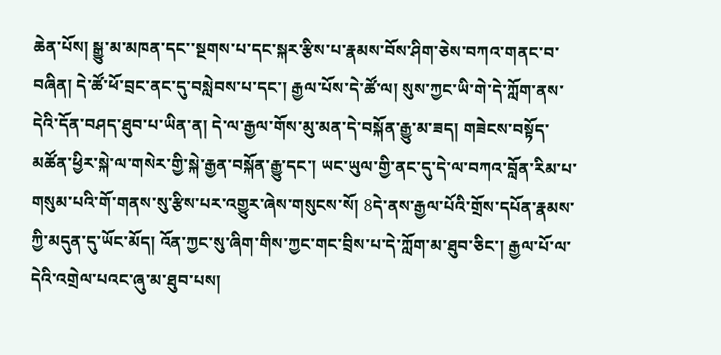ཆེན་པོས། སྒྱུ་མ་མཁན་དང་་སྔགས་པ་དང་སྐར་རྩིས་པ་རྣམས་བོས་ཤིག་ཅེས་བཀའ་གནང་བ་བཞིན། དེ་ཚོ་ཕོ་བྲང་ནང་དུ་བསླེབས་པ་དང་། རྒྱལ་པོས་དེ་ཚོ་ལ། སུས་ཀྱང་ཡི་གེ་དེ་ཀློག་ནས་དེའི་དོན་བཤད་ཐུབ་པ་ཡིན་ན། དེ་ལ་རྒྱལ་གོས་མུ་མན་དེ་བསྐོན་རྒྱུ་མ་ཟད། གཟེངས་བསྟོད་མཚོན་ཕྱིར་སྐེ་ལ་གསེར་གྱི་སྐེ་རྒྱན་བསྐོན་རྒྱུ་དང་། ཡང་ཡུལ་གྱི་ནང་དུ་དེ་ལ་བཀའ་བློན་རིམ་པ་གསུམ་པའི་གོ་གནས་སུ་རྩིས་པར་འགྱུར་ཞེས་གསུངས་སོ། 8དེ་ནས་རྒྱལ་པོའི་གྲོས་དཔོན་རྣམས་ཀྱི་མདུན་དུ་ཡོང་མོད། འོན་ཀྱང་སུ་ཞིག་གིས་ཀྱང་གང་བྲིས་པ་དེ་ཀློག་མ་ཐུབ་ཅིང་། རྒྱལ་པོ་ལ་དེའི་འགྲེལ་པའང་ཞུ་མ་ཐུབ་པས།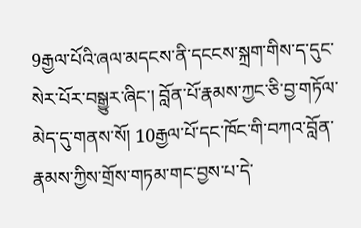9རྒྱལ་པོའི་ཞལ་མདངས་ནི་དངངས་སྐྲག་གིས་ད་དུང་སེར་པོར་བསྒྱུར་ཞིང་། བློན་པོ་རྣམས་ཀྱང་ཅི་བྱ་གཏོལ་མེད་དུ་གནས་སོ། 10རྒྱལ་པོ་དང་ཁོང་གི་བཀའ་བློན་རྣམས་ཀྱིས་གྲོས་གཏམ་གང་བྱས་པ་དེ་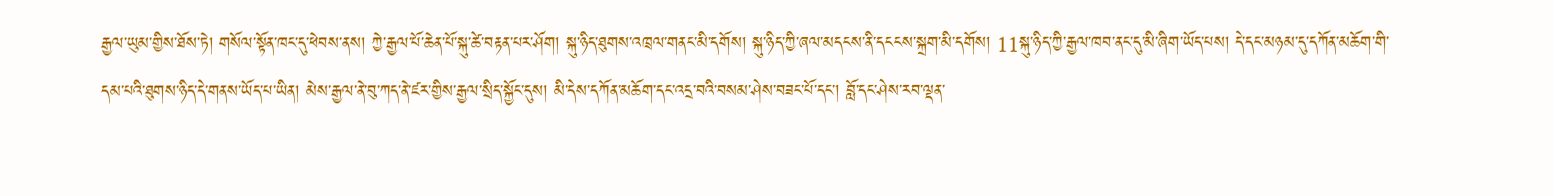རྒྱལ་ཡུམ་གྱིས་ཐོས་ཏེ། གསོལ་སྟོན་ཁང་དུ་ཕེབས་ནས། ཀྱེ་རྒྱལ་པོ་ཆེན་པོ་སྐུ་ཚེ་བརྟན་པར་ཤོག། སྐུ་ཉིད་ཐུགས་འཁྲལ་གནང་མི་དགོས། སྐུ་ཉིད་ཀྱི་ཞལ་མདངས་ནི་དངངས་སྐྲག་མི་དགོས། 11སྐུ་ཉིད་ཀྱི་རྒྱལ་ཁབ་ནང་དུ་མི་ཞིག་ཡོད་པས། དེ་དང་མཉམ་དུ་དཀོན་མཆོག་གི་དམ་པའི་ཐུགས་ཉིད་དེ་གནས་ཡོད་པ་ཡིན། མེས་རྒྱལ་ནེ་བུ་ཀད་ནེ་ཛར་གྱིས་རྒྱལ་སྲིད་སྐྱོང་དུས། མི་དེས་དཀོན་མཆོག་དང་འདྲ་བའི་བསམ་ཤེས་བཟང་པོ་དང་། བློ་དང་ཤེས་རབ་ལྡན་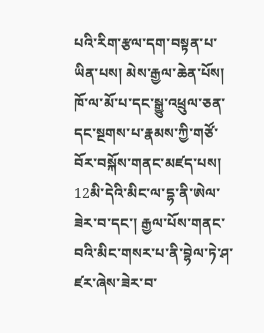པའི་རིག་རྩལ་དག་བསྟན་པ་ཡིན་པས། མེས་རྒྱལ་ཆེན་པོས། ཁོ་ལ་མོ་པ་དང་སྒྱུ་འཕྲུལ་ཅན་དང་སྔགས་པ་རྣམས་ཀྱི་གཙོ་བོར་བསྐོས་གནང་མཛད་པས། 12མི་དེའི་མིང་ལ་དྷ་ནི་ཨེལ་ཟེར་བ་དང་། རྒྱལ་པོས་གནང་བའི་མིང་གསར་པ་ནི་བྷེལ་ཏེ་ཤ་ཛར་ཞེས་ཟེར་བ་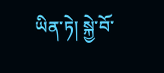ཡིན་ཏེ། སྐྱེ་བོ་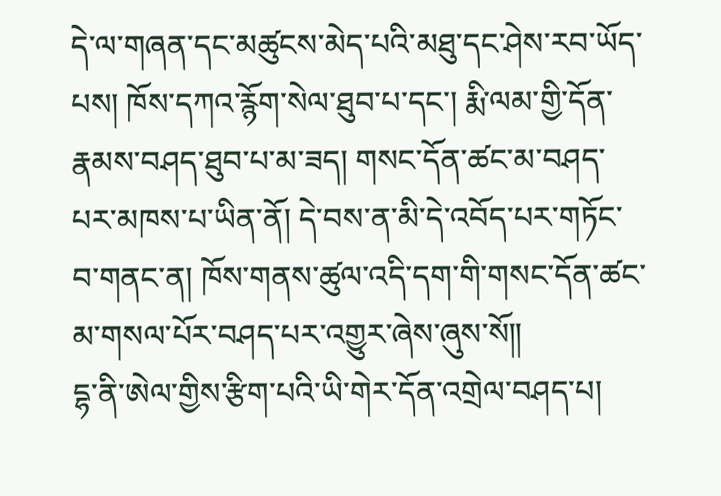དེ་ལ་གཞན་དང་མཚུངས་མེད་པའི་མཐུ་དང་ཤེས་རབ་ཡོད་པས། ཁོས་དཀའ་རྙོག་སེལ་ཐུབ་པ་དང་། རྨི་ལམ་གྱི་དོན་རྣམས་བཤད་ཐུབ་པ་མ་ཟད། གསང་དོན་ཚང་མ་བཤད་པར་མཁས་པ་ཡིན་ནོ། དེ་བས་ན་མི་དེ་འབོད་པར་གཏོང་བ་གནང་ན། ཁོས་གནས་ཚུལ་འདི་དག་གི་གསང་དོན་ཚང་མ་གསལ་པོར་བཤད་པར་འགྱུར་ཞེས་ཞུས་སོ༎
དྷ་ནི་ཨེལ་གྱིས་རྩིག་པའི་ཡི་གེར་དོན་འགྲེལ་བཤད་པ།